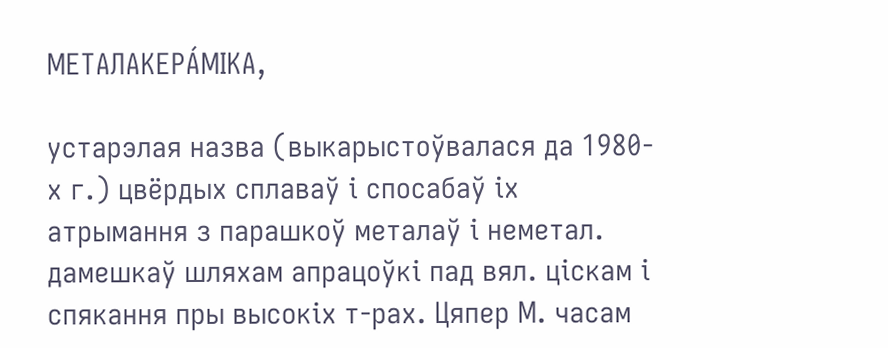МЕТАЛАКЕРА́МІКА,

устарэлая назва (выкарыстоўвалася да 1980-х г.) цвёрдых сплаваў і спосабаў іх атрымання з парашкоў металаў і неметал. дамешкаў шляхам апрацоўкі пад вял. ціскам і спякання пры высокіх т-рах. Цяпер М. часам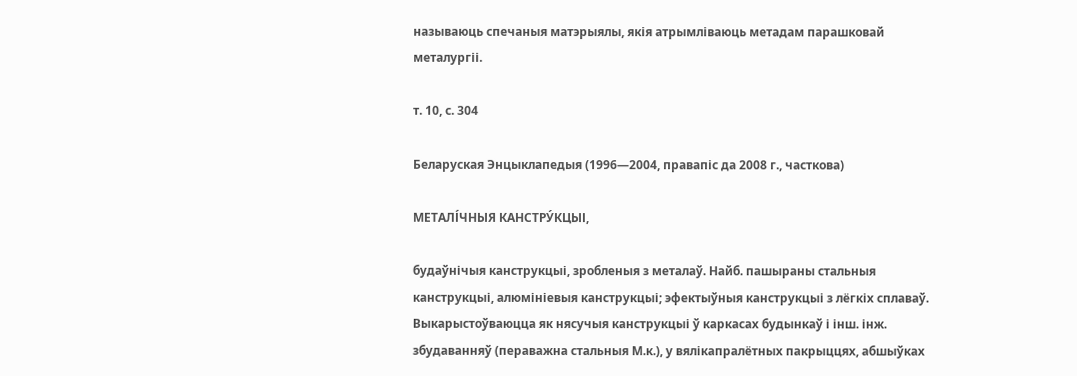называюць спечаныя матэрыялы, якія атрымліваюць метадам парашковай металургіі.

т. 10, с. 304

Беларуская Энцыклапедыя (1996—2004, правапіс да 2008 г., часткова)

МЕТАЛІ́ЧНЫЯ КАНСТРУ́КЦЫІ,

будаўнічыя канструкцыі, зробленыя з металаў. Найб. пашыраны стальныя канструкцыі, алюмініевыя канструкцыі; эфектыўныя канструкцыі з лёгкіх сплаваў. Выкарыстоўваюцца як нясучыя канструкцыі ў каркасах будынкаў і інш. інж. збудаванняў (пераважна стальныя М.к.), у вялікапралётных пакрыццях, абшыўках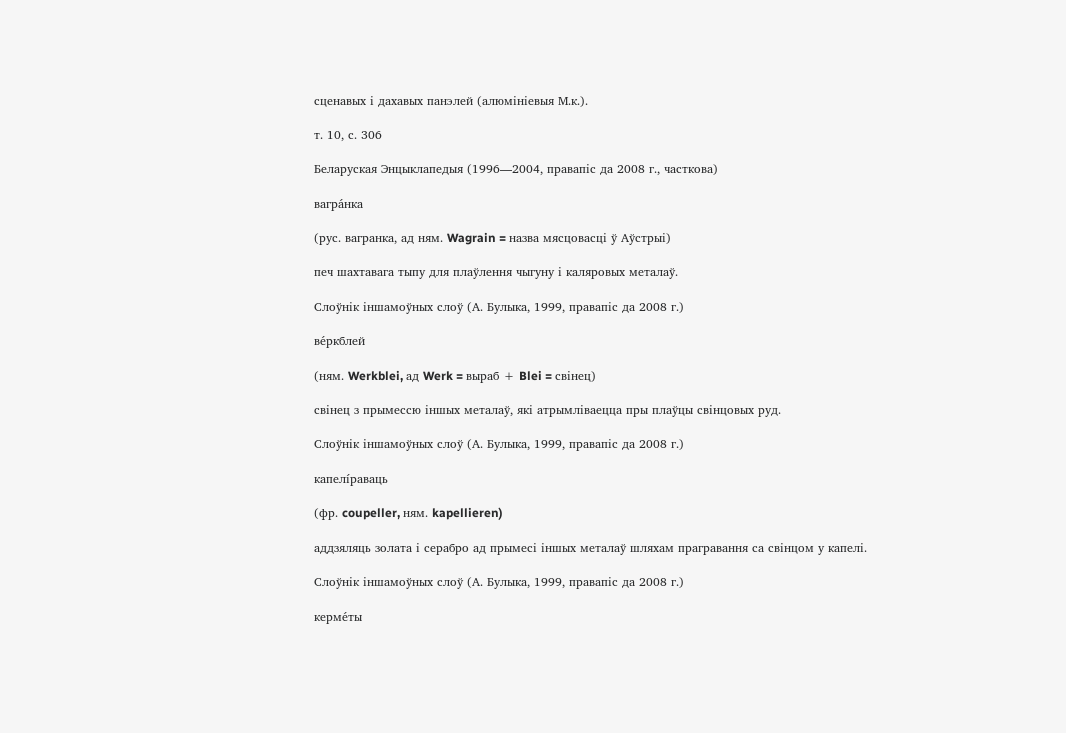сценавых і дахавых панэлей (алюмініевыя М.к.).

т. 10, с. 306

Беларуская Энцыклапедыя (1996—2004, правапіс да 2008 г., часткова)

вагра́нка

(рус. вагранка, ад ням. Wagrain = назва мясцовасці ў Аўстрыі)

печ шахтавага тыпу для плаўлення чыгуну і каляровых металаў.

Слоўнік іншамоўных слоў (А. Булыка, 1999, правапіс да 2008 г.)

ве́ркблей

(ням. Werkblei, ад Werk = выраб + Blei = свінец)

свінец з прымессю іншых металаў, які атрымліваецца пры плаўцы свінцовых руд.

Слоўнік іншамоўных слоў (А. Булыка, 1999, правапіс да 2008 г.)

капелі́раваць

(фр. coupeller, ням. kapellieren)

аддзяляць золата і серабро ад прымесі іншых металаў шляхам прагравання са свінцом у капелі.

Слоўнік іншамоўных слоў (А. Булыка, 1999, правапіс да 2008 г.)

керме́ты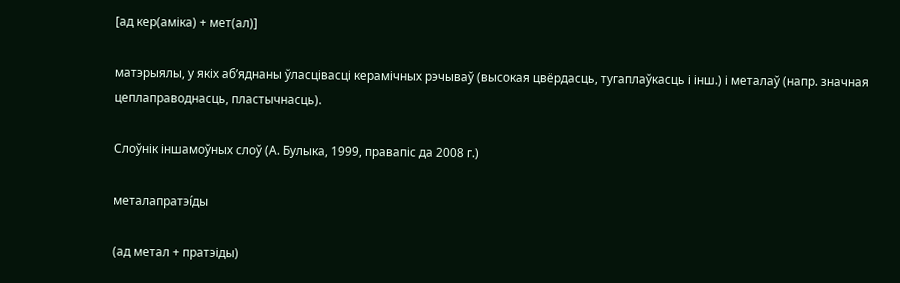[ад кер(аміка) + мет(ал)]

матэрыялы, у якіх аб’яднаны ўласцівасці керамічных рэчываў (высокая цвёрдасць, тугаплаўкасць і інш.) і металаў (напр. значная цеплаправоднасць, пластычнасць).

Слоўнік іншамоўных слоў (А. Булыка, 1999, правапіс да 2008 г.)

металапратэі́ды

(ад метал + пратэіды)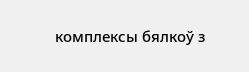комплексы бялкоў з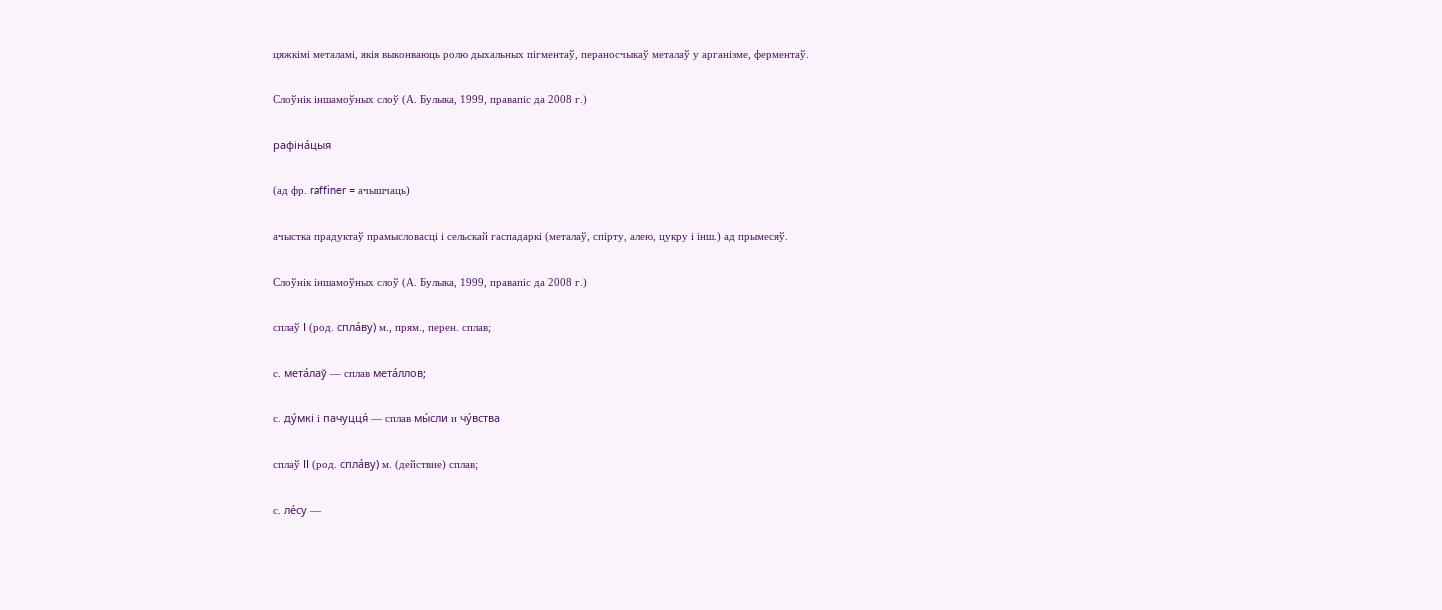цяжкімі металамі, якія выконваюць ролю дыхальных пігментаў, пераносчыкаў металаў у арганізме, ферментаў.

Слоўнік іншамоўных слоў (А. Булыка, 1999, правапіс да 2008 г.)

рафіна́цыя

(ад фр. raffiner = ачышчаць)

ачыстка прадуктаў прамысловасці і сельскай гаспадаркі (металаў, спірту, алею, цукру і інш.) ад прымесяў.

Слоўнік іншамоўных слоў (А. Булыка, 1999, правапіс да 2008 г.)

сплаў I (род. спла́ву) м., прям., перен. сплав;

с. мета́лаў — сплав мета́ллов;

с. ду́мкі і пачуцця́ — сплав мы́сли и чу́вства

сплаў II (род. спла́ву) м. (действие) сплав;

с. ле́су —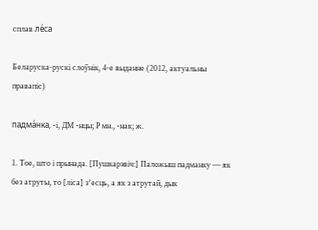сплав ле́са

Беларуска-рускі слоўнік, 4-е выданне (2012, актуальны правапіс)

падма́нка, ‑і, ДМ ‑нцы; Р мн., ‑нак; ж.

1. Тое, што і прынада. [Пушкарэвіч:] Паложыш падманку — як без атруты, то [ліса] з’есць, а як з атрутай, дык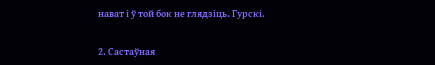нават і ў той бок не глядзіць. Гурскі.

2. Састаўная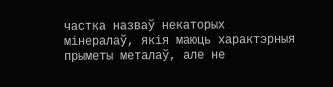частка назваў некаторых мінералаў, якія маюць характэрныя прыметы металаў, але не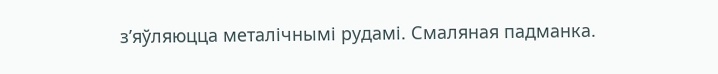з’яўляюцца металічнымі рудамі. Смаляная падманка.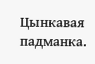Цынкавая падманка.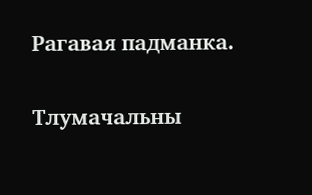Рагавая падманка.

Тлумачальны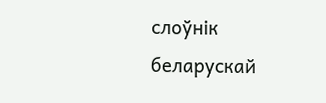слоўнік беларускай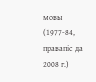мовы (1977-84, правапіс да 2008 г.)